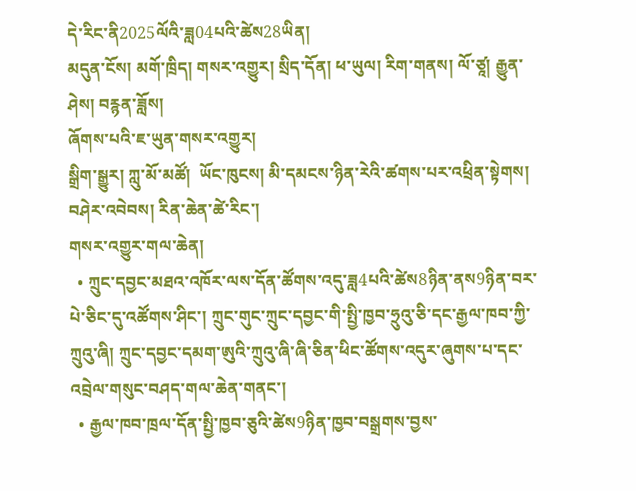དེ་རིང་ནི2025ལོའི་ཟླ04པའི་ཚེས28ཡིན།
མདུན་ངོས། མགོ་ཁྲིད། གསར་འགྱུར། སྲིད་དོན། ཕ་ཡུལ། རིག་གནས། ལོ་ཙཱ། རྒྱུན་ཤེས། བརྙན་ཟློས།
ཞོགས་པའི་ཇ་ཡུན་གསར་འགྱུར།
སྒྲིག་སྒྱུར། ཀླུ་མོ་མཚོ།  ཡོང་ཁུངས། མི་དམངས་ཉིན་རེའི་ཚགས་པར་འཕྲིན་སྟེགས།  བཤེར་འབེབས། རིན་ཆེན་ཚེ་རིང་།
གསར་འགྱུར་གལ་ཆེན།
  • ཀྲུང་དབྱང་མཐའ་འཁོར་ལས་དོན་ཚོགས་འདུ་ཟླ4པའི་ཚེས8ཉིན་ནས9ཉིན་བར་པེ་ཅིང་དུ་འཚོགས་ཤིང་། ཀྲུང་གུང་ཀྲུང་དབྱང་གི་སྤྱི་ཁྱབ་ཧྲུའུ་ཅི་དང་རྒྱལ་ཁབ་ཀྱི་ཀྲུའུ་ཞི། ཀྲུང་དབྱང་དམག་ཨུའི་ཀྲུའུ་ཞི་ཞི་ཅིན་ཕིང་ཚོགས་འདུར་ཞུགས་པ་དང་འབྲེལ་གསུང་བཤད་གལ་ཆེན་གནང་།
  • རྒྱལ་ཁབ་ཁྲལ་དོན་སྤྱི་ཁྱབ་ཅུའི་ཚེས9ཉིན་ཁྱབ་བསྒྲགས་བྱས་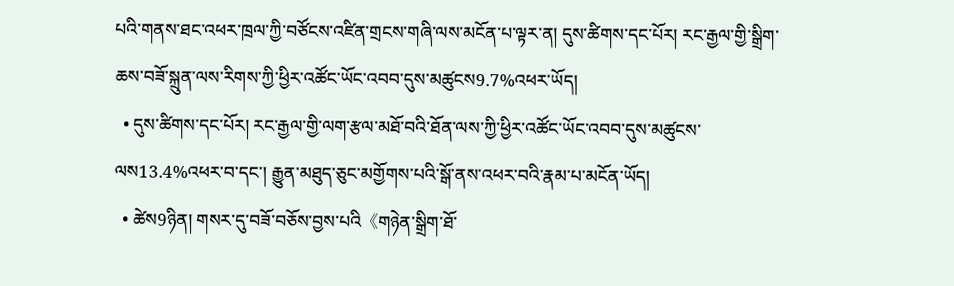པའི་གནས་ཐང་འཕར་ཁྲལ་ཀྱི་བཙོངས་འཛིན་གྲངས་གཞི་ལས་མངོན་པ་ལྟར་ན། དུས་ཚིགས་དང་པོར། རང་རྒྱལ་གྱི་སྒྲིག་ཆས་བཟོ་སྐྲུན་ལས་རིགས་ཀྱི་ཕྱིར་འཚོང་ཡོང་འབབ་དུས་མཚུངས9.7%འཕར་ཡོད།
  • དུས་ཚིགས་དང་པོར། རང་རྒྱལ་གྱི་ལག་རྩལ་མཐོ་བའི་ཐོན་ལས་ཀྱི་ཕྱིར་འཚོང་ཡོང་འབབ་དུས་མཚུངས་ལས13.4%འཕར་བ་དང་། རྒྱུན་མཐུད་ཅུང་མགྱོགས་པའི་སྒོ་ནས་འཕར་བའི་རྣམ་པ་མངོན་ཡོད།
  • ཚེས9ཉིན། གསར་དུ་བཟོ་བཅོས་བྱས་པའི《གཉེན་སྒྲིག་ཐོ་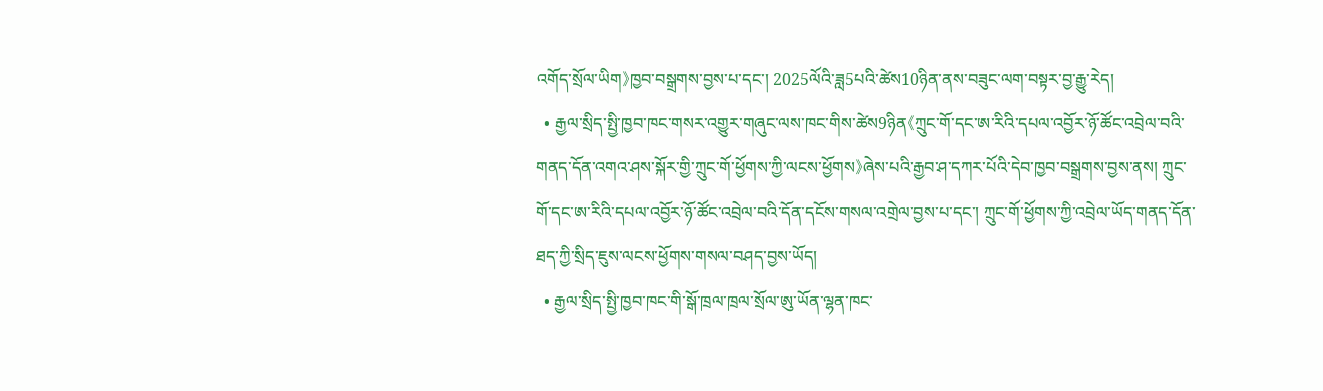འགོད་སྲོལ་ཡིག》ཁྱབ་བསྒྲགས་བྱས་པ་དང་། 2025ལོའི་ཟླ5པའི་ཚེས10ཉིན་ནས་བཟུང་ལག་བསྟར་བྱ་རྒྱུ་རེད།
  • རྒྱལ་སྲིད་སྤྱི་ཁྱབ་ཁང་གསར་འགྱུར་གཞུང་ལས་ཁང་གིས་ཚེས9ཉིན《ཀྲུང་གོ་དང་ཨ་རིའི་དཔལ་འབྱོར་ཉོ་ཚོང་འབྲེལ་བའི་གནད་དོན་འགའ་ཤས་སྐོར་གྱི་ཀྲུང་གོ་ཕྱོགས་ཀྱི་ལངས་ཕྱོགས》ཞེས་པའི་རྒྱབ་ཤ་དཀར་པོའི་དེབ་ཁྱབ་བསྒྲགས་བྱས་ནས། ཀྲུང་གོ་དང་ཨ་རིའི་དཔལ་འབྱོར་ཉོ་ཚོང་འབྲེལ་བའི་དོན་དངོས་གསལ་འགྲེལ་བྱས་པ་དང་། ཀྲུང་གོ་ཕྱོགས་ཀྱི་འབྲེལ་ཡོད་གནད་དོན་ཐད་ཀྱི་སྲིད་ཇུས་ལངས་ཕྱོགས་གསལ་བཤད་བྱས་ཡོད།
  • རྒྱལ་སྲིད་སྤྱི་ཁྱབ་ཁང་གི་སྒོ་ཁྲལ་ཁྲལ་སྲོལ་ཨུ་ཡོན་ལྷན་ཁང་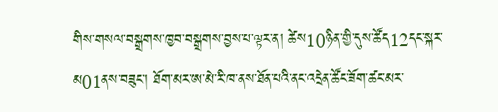གིས་གསལ་བསྒྲགས་ཁྱབ་བསྒྲགས་བྱས་པ་ལྟར་ན། ཚེས10ཉིན་གྱི་དུས་ཚོད12དང་སྐར་མ01ནས་བཟུང་། ཐོག་མར་ཨ་མེ་རི་ཁ་ནས་ཐོན་པའི་ནང་འདྲེན་ཚོང་ཟོག་ཚང་མར་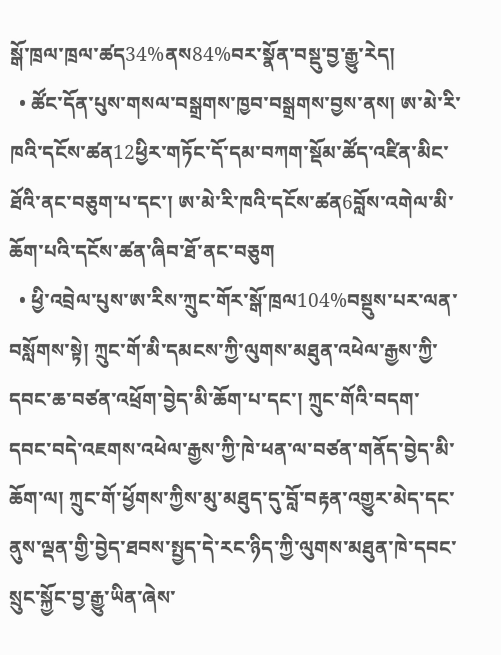སྒོ་ཁྲལ་ཁྲལ་ཚད34%ནས84%བར་སྣོན་བསྡུ་བྱ་རྒྱུ་རེད།
  • ཚོང་དོན་པུས་གསལ་བསྒྲགས་ཁྱབ་བསྒྲགས་བྱས་ནས། ཨ་མེ་རི་ཁའི་དངོས་ཚན12ཕྱིར་གཏོང་དོ་དམ་བཀག་སྡོམ་ཚོད་འཛིན་མིང་ཐོའི་ནང་བཅུག་པ་དང་། ཨ་མེ་རི་ཁའི་དངོས་ཚན6བློས་འགེལ་མི་ཆོག་པའི་དངོས་ཚན་ཞིབ་ཐོ་ནང་བཅུག
  • ཕྱི་འབྲེལ་པུས་ཨ་རིས་ཀྲུང་གོར་སྒོ་ཁྲལ104%བསྡུས་པར་ལན་བསློགས་སྟེ། ཀྲུང་གོ་མི་དམངས་ཀྱི་ལུགས་མཐུན་འཕེལ་རྒྱས་ཀྱི་དབང་ཆ་བཙན་འཕྲོག་བྱེད་མི་ཆོག་པ་དང་། ཀྲུང་གོའི་བདག་དབང་བདེ་འཇགས་འཕེལ་རྒྱས་ཀྱི་ཁེ་ཕན་ལ་བཙན་གནོད་བྱེད་མི་ཆོག་ལ། ཀྲུང་གོ་ཕྱོགས་ཀྱིས་མུ་མཐུད་དུ་བློ་བརྟན་འགྱུར་མེད་དང་ནུས་ལྡན་གྱི་བྱེད་ཐབས་སྤྱད་དེ་རང་ཉིད་ཀྱི་ལུགས་མཐུན་ཁེ་དབང་སྲུང་སྐྱོང་བྱ་རྒྱུ་ཡིན་ཞེས་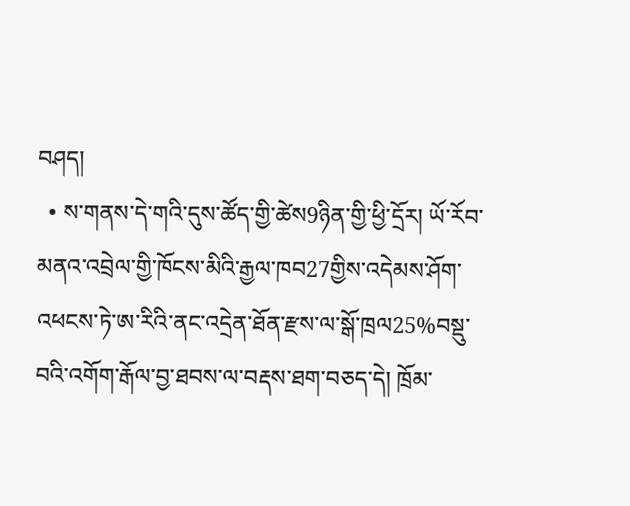བཤད།
  • ས་གནས་དེ་གའི་དུས་ཚོད་གྱི་ཚེས9ཉིན་གྱི་ཕྱི་དྲོར། ཡོ་རོབ་མནའ་འབྲེལ་གྱི་ཁོངས་མིའི་རྒྱལ་ཁབ27གྱིས་འདེམས་ཤོག་འཕངས་ཏེ་ཨ་རིའི་ནང་འདྲེན་ཐོན་རྫས་ལ་སྒོ་ཁྲལ25%བསྡུ་བའི་འགོག་རྒོལ་བྱ་ཐབས་ལ་བརྡས་ཐག་བཅད་དེ། ཁྲོམ་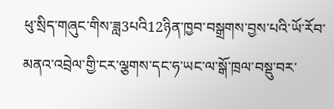ཕུ་སྲིད་གཞུང་གིས་ཟླ3པའི12ཉིན་ཁྱབ་བསྒྲགས་བྱས་པའི་ཡོ་རོབ་མནའ་འབྲེལ་གྱི་ངར་ལྕགས་དང་ཧ་ཡང་ལ་སྒོ་ཁྲལ་བསྡུ་བར་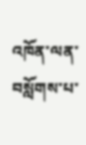འཁོན་ལན་བསློགས་པ་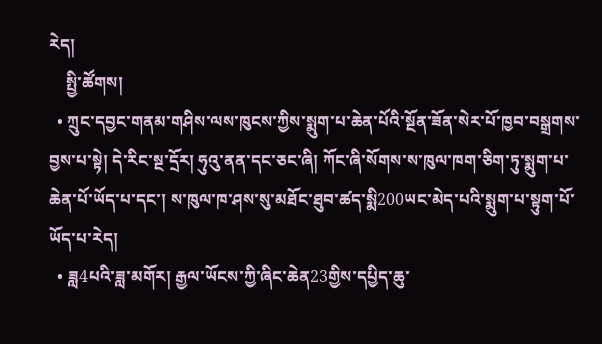རེད།
    སྤྱི་ཚོགས།
  • ཀྲུང་དབྱང་གནམ་གཤིས་ལས་ཁུངས་ཀྱིས་སྨུག་པ་ཆེན་པོའི་སྔོན་ཟོན་སེར་པོ་ཁྱབ་བསྒྲགས་བྱས་པ་སྟེ། དེ་རིང་སྔ་དྲོར། ཧུའུ་ནན་དང་ཅང་ཞི། ཀོང་ཞི་སོགས་ས་ཁུལ་ཁག་ཅིག་ཏུ་སྨུག་པ་ཆེན་པོ་ཡོད་པ་དང་། ས་ཁུལ་ཁ་ཤས་སུ་མཐོང་ཐུབ་ཚད་སྨི200ཡང་མེད་པའི་སྨུག་པ་སྟུག་པོ་ཡོད་པ་རེད།
  • ཟླ4པའི་ཟླ་མགོར། རྒྱལ་ཡོངས་ཀྱི་ཞིང་ཆེན23གྱིས་དཔྱིད་ཆུ་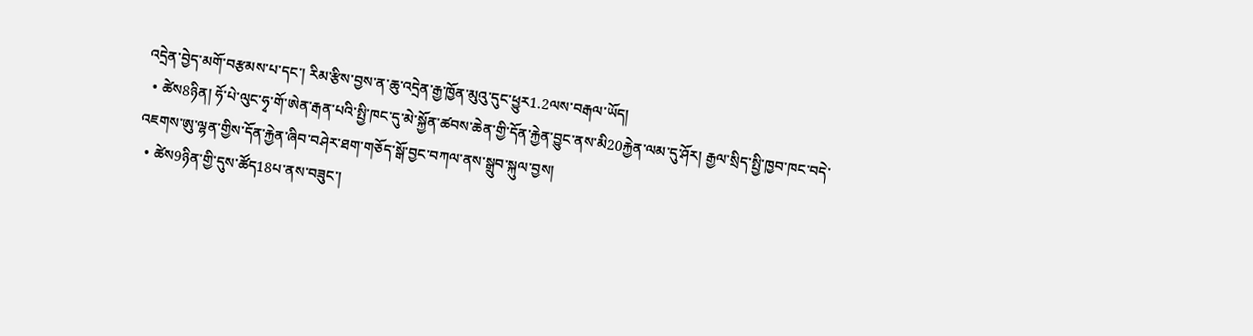འདྲེན་བྱེད་མགོ་བརྩམས་པ་དང་། རིམ་རྩིས་བྱས་ན་ཆུ་འདྲེན་རྒྱ་ཁྱོན་མུའུ་དུང་ཕྱུར1.2ལས་བརྒལ་ཡོད།
  • ཚེས8ཉིན། ཧོ་པེ་ལུང་ཧྭ་གོ་ཨེན་རྒན་པའི་སྤྱི་ཁང་དུ་མེ་སྐྱོན་ཚབས་ཆེན་གྱི་དོན་རྐྱེན་བྱུང་ནས་མི20རྐྱེན་ལམ་དུ་ཤོར། རྒྱལ་སྲིད་སྤྱི་ཁྱབ་ཁང་བདེ་འཇགས་ཨུ་ལྷན་གྱིས་དོན་རྐྱེན་ཞིབ་བཤེར་ཐག་གཅོད་སྒོ་བྱང་བཀལ་ནས་སྒྲུབ་སྐུལ་བྱས།
  • ཚེས9ཉིན་གྱི་དུས་ཚོད18པ་ནས་བཟུང་།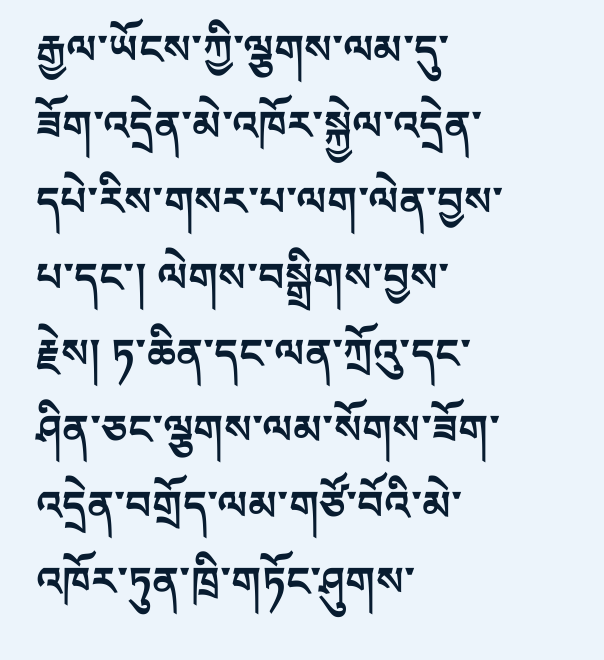རྒྱལ་ཡོངས་ཀྱི་ལྕགས་ལམ་དུ་ཟོག་འདྲེན་མེ་འཁོར་སྐྱེལ་འདྲེན་དཔེ་རིས་གསར་པ་ལག་ལེན་བྱས་པ་དང་། ལེགས་བསྒྲིགས་བྱས་རྗེས། ཏ་ཆིན་དང་ལན་ཀྲོའུ་དང་ཤིན་ཅང་ལྕགས་ལམ་སོགས་ཟོག་འདྲེན་བགྲོད་ལམ་གཙོ་བོའི་མེ་འཁོར་ཏུན་ཁྲི་གཏོང་ཤུགས་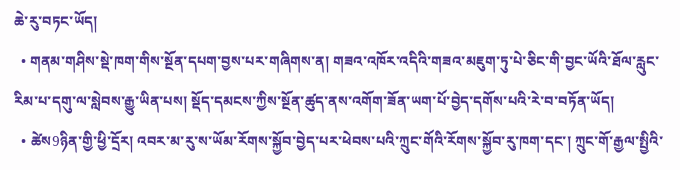ཆེ་རུ་བཏང་ཡོད།
  • གནམ་གཤིས་སྡེ་ཁག་གིས་སྔོན་དཔག་བྱས་པར་གཞིགས་ན། གཟའ་འཁོར་འདིའི་གཟའ་མཇུག་ཏུ་པེ་ཅིང་གི་བྱང་ཡོའི་ཐོལ་རླུང་རིམ་པ་དགུ་ལ་སླེབས་རྒྱུ་ཡིན་པས། སྡོད་དམངས་ཀྱིས་སྔོན་ཚུད་ནས་འགོག་ཟོན་ཡག་པོ་བྱེད་དགོས་པའི་རེ་བ་བཏོན་ཡོད།
  • ཚེས9ཉིན་གྱི་ཕྱི་དྲོར། འབར་མ་རུ་ས་ཡོམ་རོགས་སྐྱོབ་བྱེད་པར་ཕེབས་པའི་ཀྲུང་གོའི་རོགས་སྐྱོབ་རུ་ཁག་དང་། ཀྲུང་གོ་རྒྱལ་སྤྱིའི་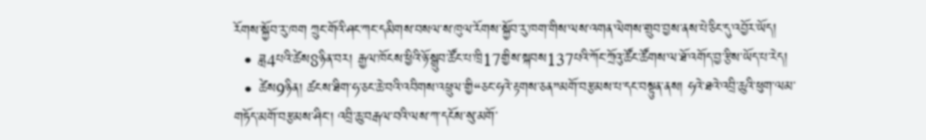རོགས་སྐྱོབ་རུ་ཁག ཀྲུང་གོའི་ཤང་ཀང་དམིགས་བསལ་ས་ཁུལ་རོགས་སྐྱོབ་རུ་ཁག་གིས་ལས་འགན་ལེགས་གྲུབ་བྱས་ནས་པེ་ཅིང་དུ་འབྱོར་ཡོད།
  • ཟླ4པའི་ཚེས8ཉིན་བར། རྒྱལ་ཁོངས་ཕྱིའི་ཉོ་སྒྲུབ་ཚོང་པ་ཁྲི17གྱིས་སྐབས137པའི་ཀོང་ཀྲོའུ་ཚོང་ཚོགས་ལ་ཐོ་འགོད་བྱ་རྩིས་ཡོད་པ་རེད།
  • ཚེས9ཉིན། ཚངས་ཐིག་ཧ་ཅང་ཆེ་བའི་འབིགས་འཕྲུལ་གྱི“ཅང་ཧའེ་རྟགས་ཅན”མགོ་བརྩམས་པ་དང་བསྟུན་ནས། ཧའེ་ཐའེ་འབྲི་ཆུའི་ཕུག་ལམ་གཏོད་མགོ་བརྩམས་ཤིང་། འབྲི་ཆུ་བརྒལ་བའི་ལས་ཀ་དངོས་སུ་མགོ་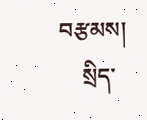བརྩམས།
    སྲིད་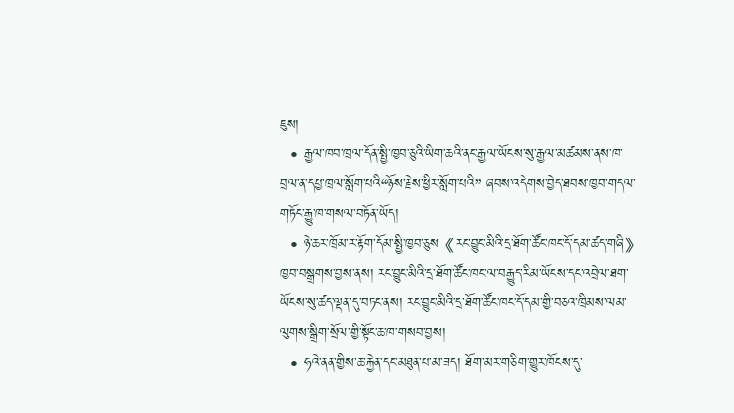ཇུས།
  • རྒྱལ་ཁབ་ཁྲལ་དོན་སྤྱི་ཁྱབ་ཅུའི་ཡིག་ཆའི་ནང་རྒྱལ་ཡོངས་སུ་རྒྱལ་མཚམས་ནས་ཁ་བྲལ་ན་དཔྱ་ཁྲལ་སློག་པའི“ཉོས་རྗེས་ཕྱིར་སློག་པའི” ཞབས་འདེགས་བྱེད་ཐབས་ཁྱབ་གདལ་གཏོང་རྒྱུ་ཁ་གསལ་བཏོན་ཡོད།
  • ཉེ་ཆར་ཁྲོམ་ར་རྟོག་དོམ་སྤྱི་ཁྱབ་ཅུས《རང་བྱུང་མིའི་དྲ་ཐོག་ཚོང་ཁང་དོ་དམ་ཚད་གཞི》ཁྱབ་བསྒྲགས་བྱས་ནས། རང་བྱུང་མིའི་དྲ་ཐོག་ཚོང་ཁང་ལ་བརྒྱུད་རིམ་ཡོངས་དང་འབྲེལ་ཐག་ཡོངས་སུ་ཚད་ལྡན་དུ་བཏང་ནས། རང་བྱུང་མིའི་དྲ་ཐོག་ཚོང་ཁང་དོ་དམ་གྱི་བཅའ་ཁྲིམས་ལམ་ལུགས་སྒྲིག་སྲོལ་གྱི་སྟོང་ཆ་ཁ་གསབ་བྱས།
  • ཧའེ་ནན་གྱིས་ཆ་རྐྱེན་དང་མཐུན་པ་མ་ཟད། ཐོག་མར་གཅིག་གྱུར་ཁོངས་དུ་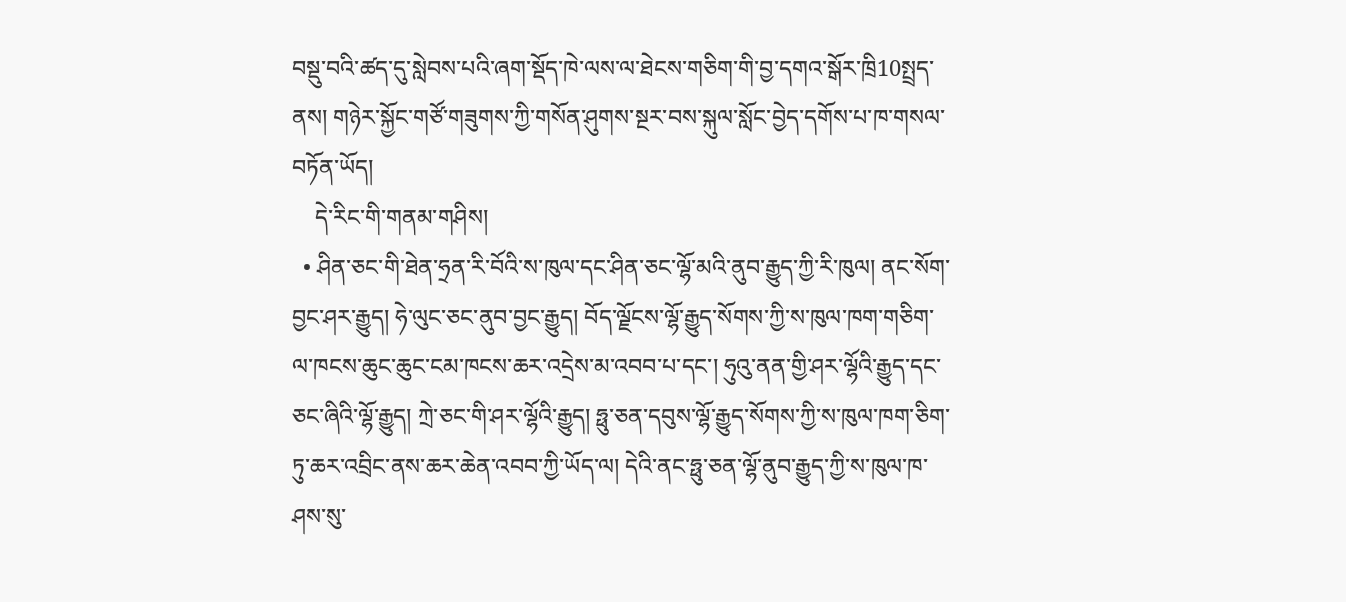བསྡུ་བའི་ཚད་དུ་སླེབས་པའི་ཞག་སྡོད་ཁེ་ལས་ལ་ཐེངས་གཅིག་གི་བྱ་དགའ་སྒོར་ཁྲི10སྤྲད་ནས། གཉེར་སྐྱོང་གཙོ་གཟུགས་ཀྱི་གསོན་ཤུགས་སྔར་བས་སྐུལ་སློང་བྱེད་དགོས་པ་ཁ་གསལ་བཏོན་ཡོད།
    དེ་རིང་གི་གནམ་གཤིས།
  • ཤིན་ཅང་གི་ཐེན་ཧྲན་རི་བོའི་ས་ཁུལ་དང་ཤིན་ཅང་ལྷོ་མའི་ནུབ་རྒྱུད་ཀྱི་རི་ཁུལ། ནང་སོག་བྱང་ཤར་རྒྱུད། ཧེ་ལུང་ཅང་ནུབ་བྱང་རྒྱུད། བོད་ལྗོངས་ལྷོ་རྒྱུད་སོགས་ཀྱི་ས་ཁུལ་ཁག་གཅིག་ལ་ཁངས་ཆུང་ཆུང་ངམ་ཁངས་ཆར་འདྲེས་མ་འབབ་པ་དང་། ཧུའུ་ནན་གྱི་ཤར་ལྷོའི་རྒྱུད་དང་ཅང་ཞིའི་ལྷོ་རྒྱུད། ཀྲེ་ཅང་གི་ཤར་ལྷོའི་རྒྱུད། ཧྥུ་ཅན་དབུས་ལྷོ་རྒྱུད་སོགས་ཀྱི་ས་ཁུལ་ཁག་ཅིག་ཏུ་ཆར་འབྲིང་ནས་ཆར་ཆེན་འབབ་ཀྱི་ཡོད་ལ། དེའི་ནང་ཧྥུ་ཅན་ལྷོ་ནུབ་རྒྱུད་ཀྱི་ས་ཁུལ་ཁ་ཤས་སུ་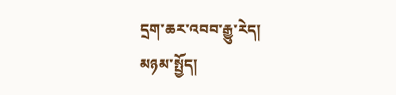དྲག་ཆར་འབབ་རྒྱུ་རེད།
མཉམ་སྤྱོད།